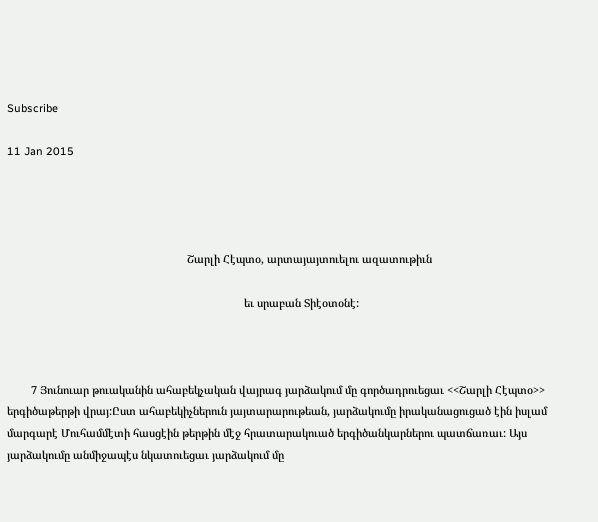Subscribe

11 Jan 2015




                                                            Շարլի Հէպտօ, արտայայտուելու ազատութիւն

                                                                               եւ սրաբան Տիէօտօնէ:



        7 Յունուար թուականին ահաբեկչական վայրագ յարձակում մը գործադրուեցաւ <<Շարլի Հէպտօ>> երգիծաթերթի վրայ:Ըստ ահաբեկիչներուն յայտարարութեան, յարձակումը իրականացուցած էին իսլամ մարգարէ Մուհամմէտի հասցէին թերթին մէջ հրատարակուած երգիծանկարներու պատճառաւ: Այս յարձակումը անմիջապէս նկատուեցաւ յարձակում մը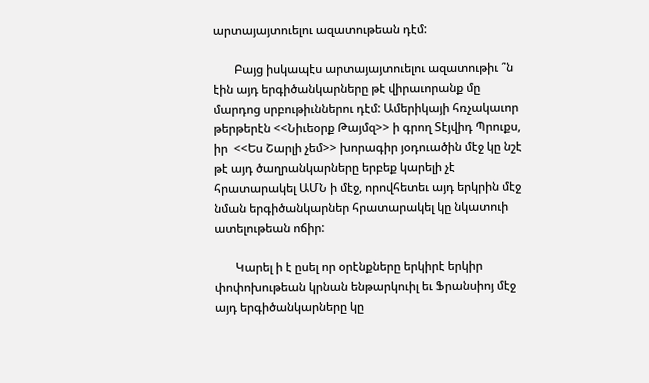արտայայտուելու ազատութեան դէմ:

       Բայց իսկապէս արտայայտուելու ազատութիւ ՞ն էին այդ երգիծանկարները թէ վիրաւորանք մը մարդոց սրբութիւններու դէմ: Ամերիկայի հռչակաւոր թերթերէն <<Նիւեօրք Թայմզ>> ի գրող Տէյվիդ Պրուքս, իր  <<Ես Շարլի չեմ>> խորագիր յօդուածին մէջ կը նշէ թէ այդ ծաղրանկարները երբեք կարելի չէ հրատարակել ԱՄՆ ի մէջ, որովհետեւ այդ երկրին մէջ նման երգիծանկարներ հրատարակել կը նկատուի ատելութեան ոճիր:

       Կարել ի է ըսել որ օրէնքները երկիրէ երկիր փոփոխութեան կրնան ենթարկուիլ եւ Ֆրանսիոյ մէջ այդ երգիծանկարները կը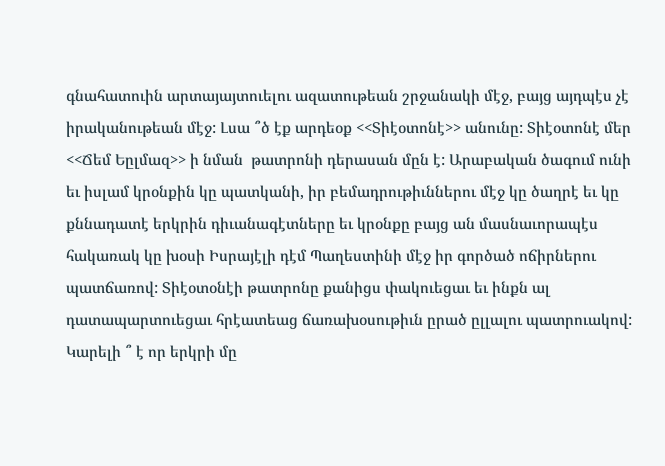գնահատուին արտայայտուելու ազատութեան շրջանակի մէջ, բայց այդպէս չէ իրականութեան մէջ: Լսա ՞ծ էք արդեօք <<Տիէօտոնէ>> անունը: Տիէօտոնէ մեր <<Ճեմ Եըլմազ>> ի նման  թատրոնի դերասան մըն է: Արաբական ծագում ունի եւ իսլամ կրօնքին կը պատկանի, իր բեմադրութիւններու մէջ կը ծաղրէ եւ կը քննադատէ երկրին դիւանագէտները եւ կրօնքը բայց ան մասնաւորապէս հակառակ կը խօսի Իսրայէլի դէմ Պաղեստինի մէջ իր գործած ոճիրներու պատճառով: Տիէօտօնէի թատրոնը քանիցս փակուեցաւ եւ ինքն ալ դատապարտուեցաւ հրէատեաց ճառախօսութիւն ըրած ըլլալու պատրուակով: Կարելի ՞ է որ երկրի մը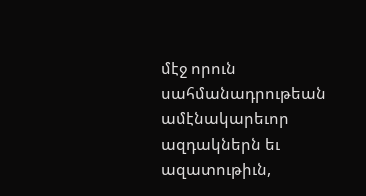մէջ որուն սահմանադրութեան ամէնակարեւոր ազդակներն եւ ազատութիւն,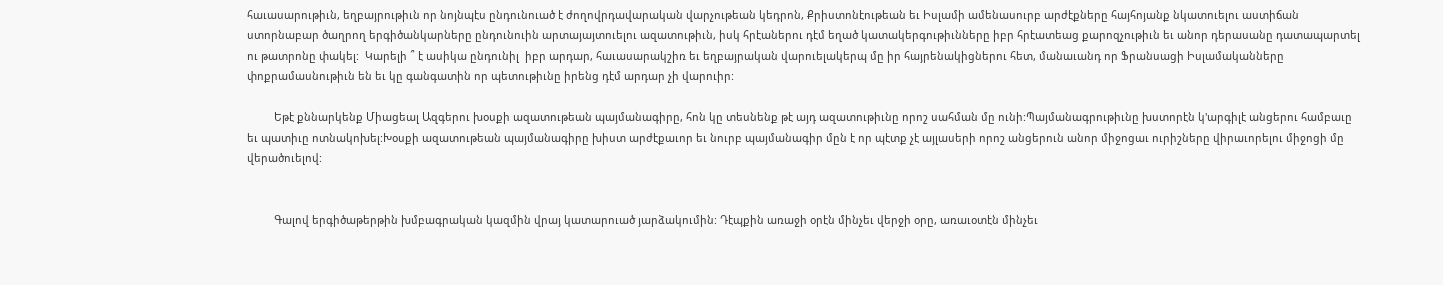հաւասարութիւն, եղբայրութիւն որ նոյնպէս ընդունուած է ժողովրդավարական վարչութեան կեդրոն, Քրիստոնէութեան եւ Իսլամի ամենասուրբ արժէքները հայհոյանք նկատուելու աստիճան  ստորնաբար ծաղրող երգիծանկարները ընդունուին արտայայտուելու ազատութիւն, իսկ հրէաներու դէմ եղած կատակերգութիւնները իբր հրէատեաց քարոզչութիւն եւ անոր դերասանը դատապարտել ու թատրոնը փակել:  Կարելի ՞ է ասիկա ընդունիլ  իբր արդար, հաւասարակշիռ եւ եղբայրական վարուելակերպ մը իր հայրենակիցներու հետ, մանաւանդ որ Ֆրանսացի Իսլամականները  փոքրամասնութիւն են եւ կը գանգատին որ պետութիւնը իրենց դէմ արդար չի վարուիր:

         Եթէ քննարկենք Միացեալ Ազգերու խօսքի ազատութեան պայմանագիրը, հոն կը տեսնենք թէ այդ ազատութիւնը որոշ սահման մը ունի:Պայմանագրութիւնը խստորէն կ'արգիլէ անցերու համբաւը եւ պատիւը ոտնակոխել:Խօսքի ազատութեան պայմանագիրը խիստ արժէքաւոր եւ նուրբ պայմանագիր մըն է որ պէտք չէ այլասերի որոշ անցերուն անոր միջոցաւ ուրիշները վիրաւորելու միջոցի մը վերածուելով:


         Գալով երգիծաթերթին խմբագրական կազմին վրայ կատարուած յարձակումին: Դէպքին առաջի օրէն մինչեւ վերջի օրը, առաւօտէն մինչեւ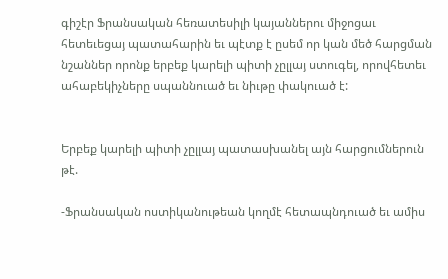գիշէր Ֆրանսական հեռատեսիլի կայաններու միջոցաւ հետեւեցայ պատահարին եւ պէտք է ըսեմ որ կան մեծ հարցման նշաններ որոնք երբեք կարելի պիտի չըլլայ ստուգել, որովհետեւ ահաբեկիչները սպաննուած եւ նիւթը փակուած է:


Երբեք կարելի պիտի չըլլայ պատասխանել այն հարցումներուն թէ.

-Ֆրանսական ոստիկանութեան կողմէ հետապնդուած եւ ամիս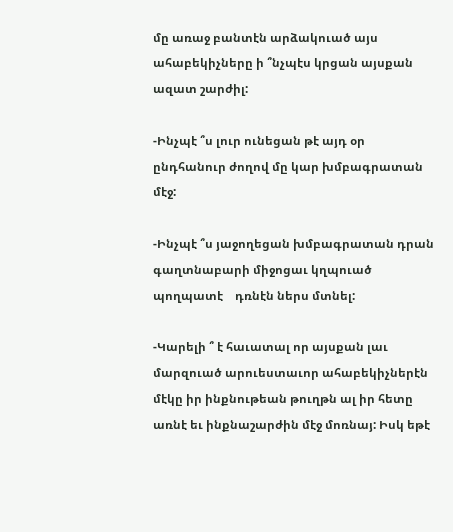մը առաջ բանտէն արձակուած այս ահաբեկիչները ի ՞նչպէս կրցան այսքան ազատ շարժիլ:

-Ինչպէ ՞ս լուր ունեցան թէ այդ օր ընդհանուր ժողով մը կար խմբագրատան մէջ:

-Ինչպէ ՞ս յաջողեցան խմբագրատան դրան գաղտնաբարի միջոցաւ կղպուած պողպատէ    դռնէն ներս մտնել:

-Կարելի ՞ է հաւատալ որ այսքան լաւ մարզուած արուեստաւոր ահաբեկիչներէն մէկը իր ինքնութեան թուղթն ալ իր հետը առնէ եւ ինքնաշարժին մէջ մոռնայ: Իսկ եթէ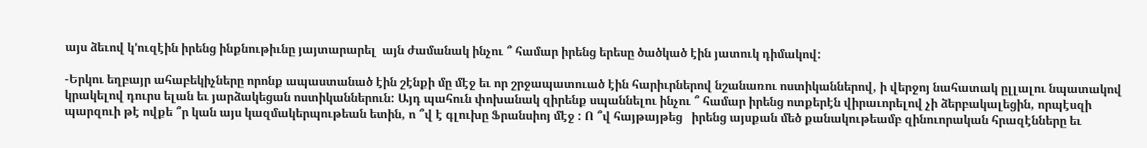այս ձեւով կ'ուզէին իրենց ինքնութիւնը յայտարարել  այն ժամանակ ինչու ՞ համար իրենց երեսը ծածկած էին յատուկ դիմակով:

-Երկու եղբայր ահաբեկիչները որոնք ապաստանած էին շէնքի մը մէջ եւ որ շրջապատուած էին հարիւրներով նշանառու ոստիկաններով, ի վերջոյ նահատակ ըլլալու նպատակով կրակելով դուրս ելան եւ յարձակեցան ոստիկաններուն: Այդ պահուն փոխանակ զիրենք սպաննելու ինչու ՞ համար իրենց ոտքերէն վիրաւորելով չի ձերբակալեցին, որպէսզի պարզուի թէ ովքե ՞ր կան այս կազմակերպութեան ետին, ո ՞վ է գլուխը Ֆրանսիոյ մէջ : Ո ՞վ հայթայթեց   իրենց այսքան մեծ քանակութեամբ զինուորական հրազէնները եւ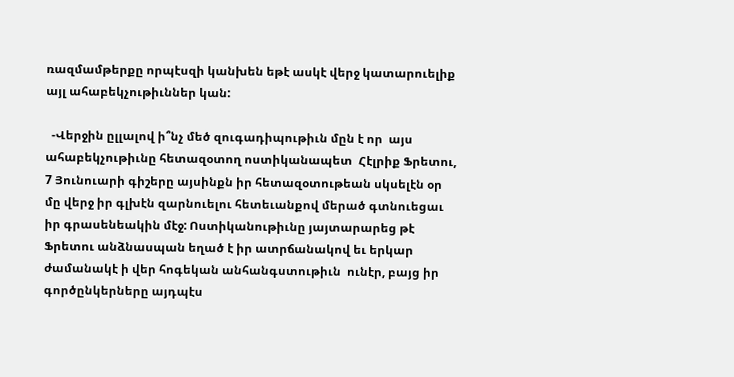ռազմամթերքը որպէսզի կանխեն եթէ ասկէ վերջ կատարուելիք այլ ահաբեկչութիւններ կան:

  -Վերջին ըլլալով ի՞նչ մեծ զուգադիպութիւն մըն է որ  այս ահաբեկչութիւնը հետազօտող ոստիկանապետ  Հէլրիք Ֆրետու, 7 Յունուարի գիշերը այսինքն իր հետազօտութեան սկսելէն օր մը վերջ իր գլխէն զարնուելու հետեւանքով մերած գտնուեցաւ իր գրասենեակին մէջ: Ոստիկանութիւնը յայտարարեց թէ Ֆրետու անձնասպան եղած է իր ատրճանակով եւ երկար ժամանակէ ի վեր հոգեկան անհանգստութիւն  ունէր, բայց իր գործընկերները այդպէս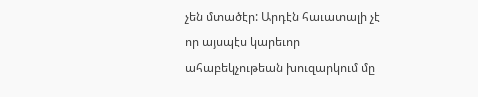չեն մտածէր: Արդէն հաւատալի չէ որ այսպէս կարեւոր ահաբեկչութեան խուզարկում մը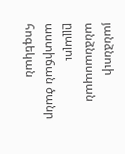յանձնուի անձնասպան ըլլալու աստիճան ծանր հոգեկան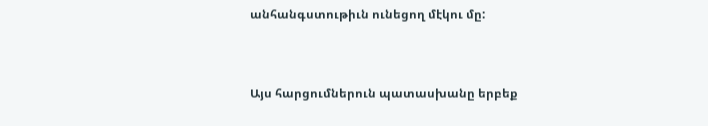անհանգստութիւն ունեցող մէկու մը:



Այս հարցումներուն պատասխանը երբեք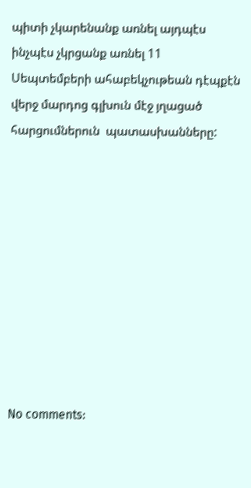պիտի չկարենանք առնել այդպէս ինչպէս չկրցանք առնել 11 Սեպտեմբերի ահաբեկչութեան դէպքէն վերջ մարդոց գլխուն մէջ յղացած հարցումներուն  պատասխանները:










No comments: